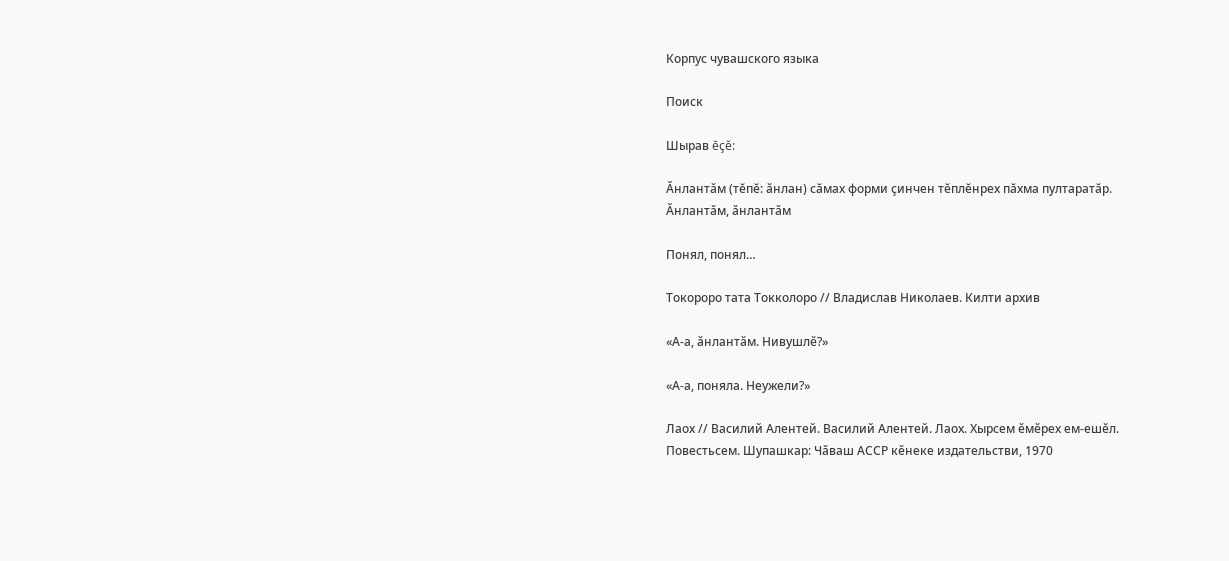Корпус чувашского языка

Поиск

Шырав ĕçĕ:

Ӑнлантӑм (тĕпĕ: ӑнлан) сăмах форми çинчен тĕплĕнрех пăхма пултаратăр.
Ӑнлантӑм, ӑнлантӑм

Понял, понял…

Токороро тата Токколоро // Владислав Николаев. Килти архив

«А-а, ӑнлантӑм. Нивушлӗ?»

«А-а, поняла. Неужели?»

Лаох // Василий Алентей. Василий Алентей. Лаох. Хырсем ӗмӗрех ем-ешӗл. Повестьсем. Шупашкар: Чӑваш АССР кӗнеке издательстви, 1970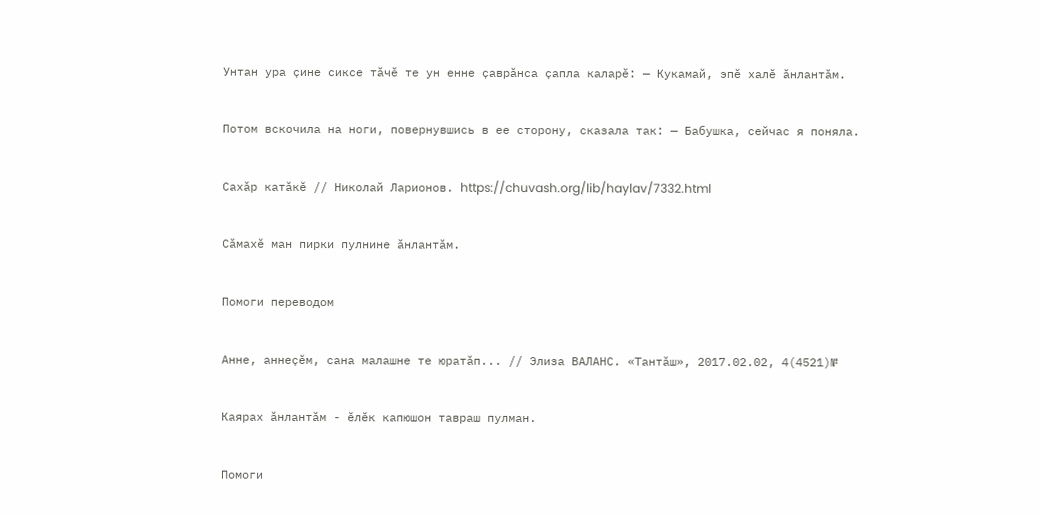Унтан ура ҫине сиксе тӑчӗ те ун енне ҫаврӑнса ҫапла каларӗ: — Кукамай, эпӗ халӗ ӑнлантӑм.

Потом вскочила на ноги, повернувшись в ее сторону, сказала так: — Бабушка, сейчас я поняла.

Сахӑр катӑкӗ // Николай Ларионов. https://chuvash.org/lib/haylav/7332.html

Сӑмахӗ ман пирки пулнине ӑнлантӑм.

Помоги переводом

Анне, аннеҫӗм, сана малашне те юратӑп... // Элиза ВАЛАНС. «Тантӑш», 2017.02.02, 4(4521)№

Каярах ӑнлантӑм - ӗлӗк капюшон тавраш пулман.

Помоги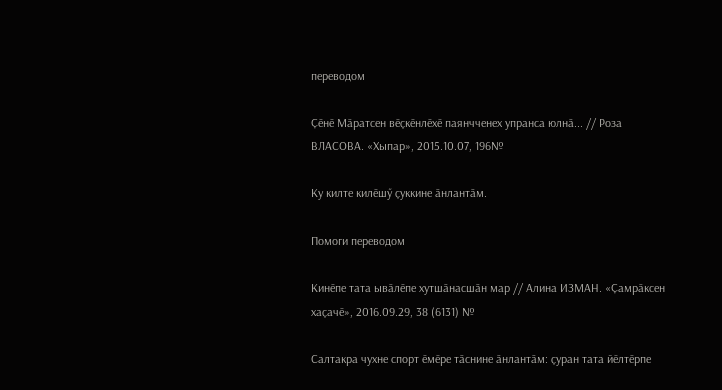переводом

Ҫӗнӗ Мӑратсен вӗҫкӗнлӗхӗ паянчченех упранса юлнӑ... // Роза ВЛАСОВА. «Хыпар», 2015.10.07, 196№

Ку килте килӗшӳ ҫуккине ӑнлантӑм.

Помоги переводом

Кинӗпе тата ывӑлӗпе хутшӑнасшӑн мар // Алина ИЗМАН. «Ҫамрӑксен хаҫачӗ», 2016.09.29, 38 (6131) №

Салтакра чухне спорт ӗмӗре тӑснине ӑнлантӑм: ҫуран тата йӗлтӗрпе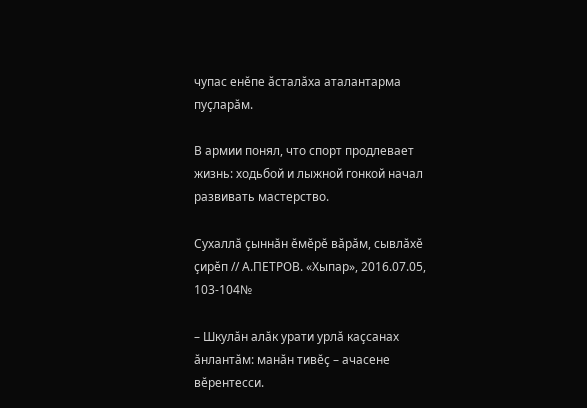чупас енӗпе ӑсталӑха аталантарма пуҫларӑм.

В армии понял, что спорт продлевает жизнь: ходьбой и лыжной гонкой начал развивать мастерство.

Сухаллӑ ҫыннӑн ӗмӗрӗ вӑрӑм, сывлӑхӗ ҫирӗп // А.ПЕТРОВ. «Хыпар», 2016.07.05, 103-104№

– Шкулӑн алӑк урати урлӑ каҫсанах ӑнлантӑм: манӑн тивӗҫ – ачасене вӗрентесси.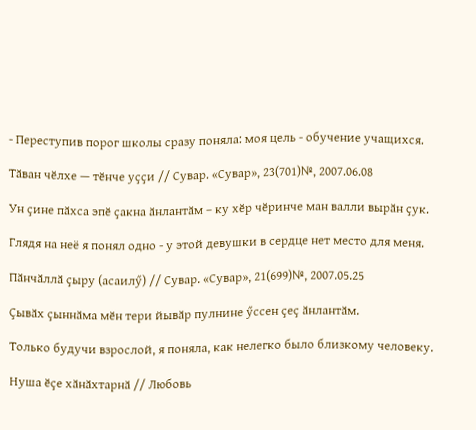- Переступив порог школы сразу поняла: моя цель - обучение учащихся.

Тӑван чӗлхе — тӗнче уҫҫи // Сувар. «Сувар», 23(701)№, 2007.06.08

Ун ҫине пӑхса эпӗ ҫакна ӑнлантӑм – ку хӗр чӗринче ман валли вырӑн ҫук.

Глядя на неё я понял одно - у этой девушки в сердце нет место для меня.

Пӑнчӑллӑ ҫыру (асаилӳ) // Сувар. «Сувар», 21(699)№, 2007.05.25

Ҫывӑх ҫыннӑма мӗн тери йывӑр пулнине ӳссен ҫеҫ ӑнлантӑм.

Только будучи взрослой, я поняла, как нелегко было близкому человеку.

Нуша ӗҫе хӑнӑхтарнӑ // Любовь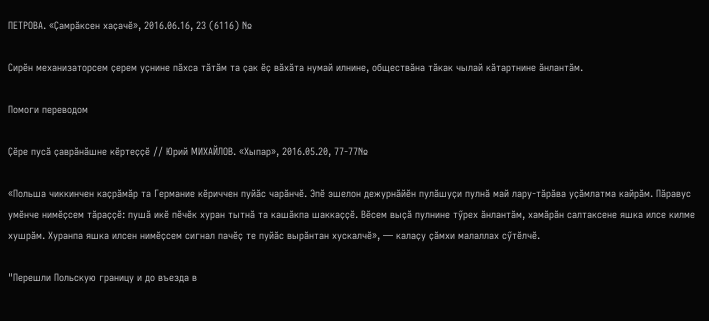ПЕТРОВА. «Ҫамрӑксен хаҫачӗ», 2016.06.16, 23 (6116) №

Сирӗн механизаторсем ҫерем уҫнине пӑхса тӑтӑм та ҫак ӗҫ вӑхӑта нумай илнине, обществӑна тӑкак чылай кӑтартнине ӑнлантӑм.

Помоги переводом

Ҫӗре пусӑ ҫаврӑнӑшне кӗртеҫҫӗ // Юрий МИХАЙЛОВ. «Хыпар», 2016.05.20, 77-77№

«Польша чиккинчен каҫрӑмӑр та Германие кӗриччен пуйӑс чарӑнчӗ. Эпӗ эшелон дежурнӑйӗн пулӑшуҫи пулнӑ май лару-тӑрӑва уҫӑмлатма кайрӑм. Пӑравус умӗнче нимӗҫсем тӑраҫҫӗ: пушӑ икӗ пӗчӗк хуран тытнӑ та кашӑкпа шаккаҫҫӗ. Вӗсем выҫӑ пулнине тӳрех ӑнлантӑм, хамӑрӑн салтаксене яшка илсе килме хушрӑм. Хуранпа яшка илсен нимӗҫсем сигнал пачӗҫ те пуйӑс вырӑнтан хускалчӗ», — калаҫу ҫӑмхи малаллах сӳтӗлчӗ.

"Перешли Польскую границу и до въезда в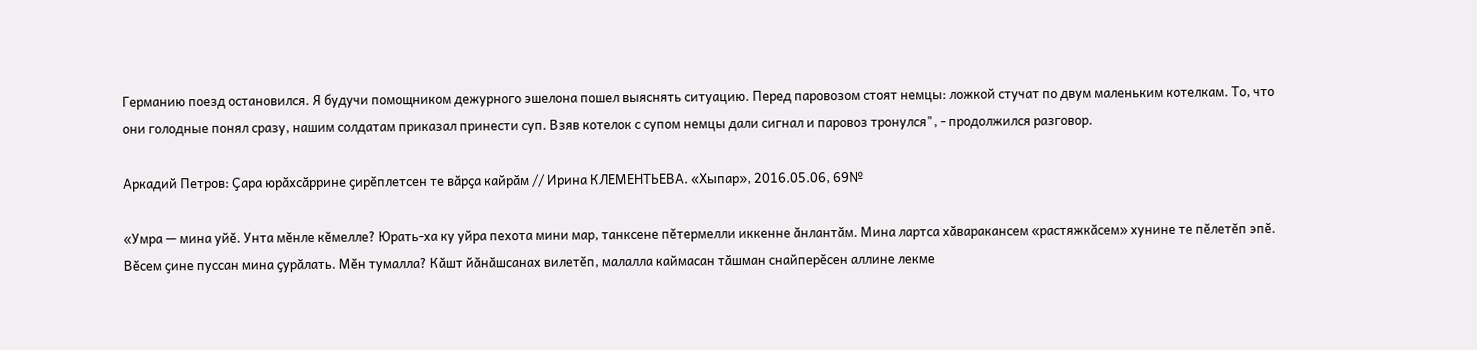Германию поезд остановился. Я будучи помощником дежурного эшелона пошел выяснять ситуацию. Перед паровозом стоят немцы: ложкой стучат по двум маленьким котелкам. То, что они голодные понял сразу, нашим солдатам приказал принести суп. Взяв котелок с супом немцы дали сигнал и паровоз тронулся", - продолжился разговор.

Аркадий Петров: Ҫара юрӑхсӑррине ҫирӗплетсен те вӑрҫа кайрӑм // Ирина КЛЕМЕНТЬЕВА. «Хыпар», 2016.05.06, 69№

«Умра — мина уйӗ. Унта мӗнле кӗмелле? Юрать-ха ку уйра пехота мини мар, танксене пӗтермелли иккенне ӑнлантӑм. Мина лартса хӑваракансем «растяжкӑсем» хунине те пӗлетӗп эпӗ. Вӗсем ҫине пуссан мина ҫурӑлать. Мӗн тумалла? Кӑшт йӑнӑшсанах вилетӗп, малалла каймасан тӑшман снайперӗсен аллине лекме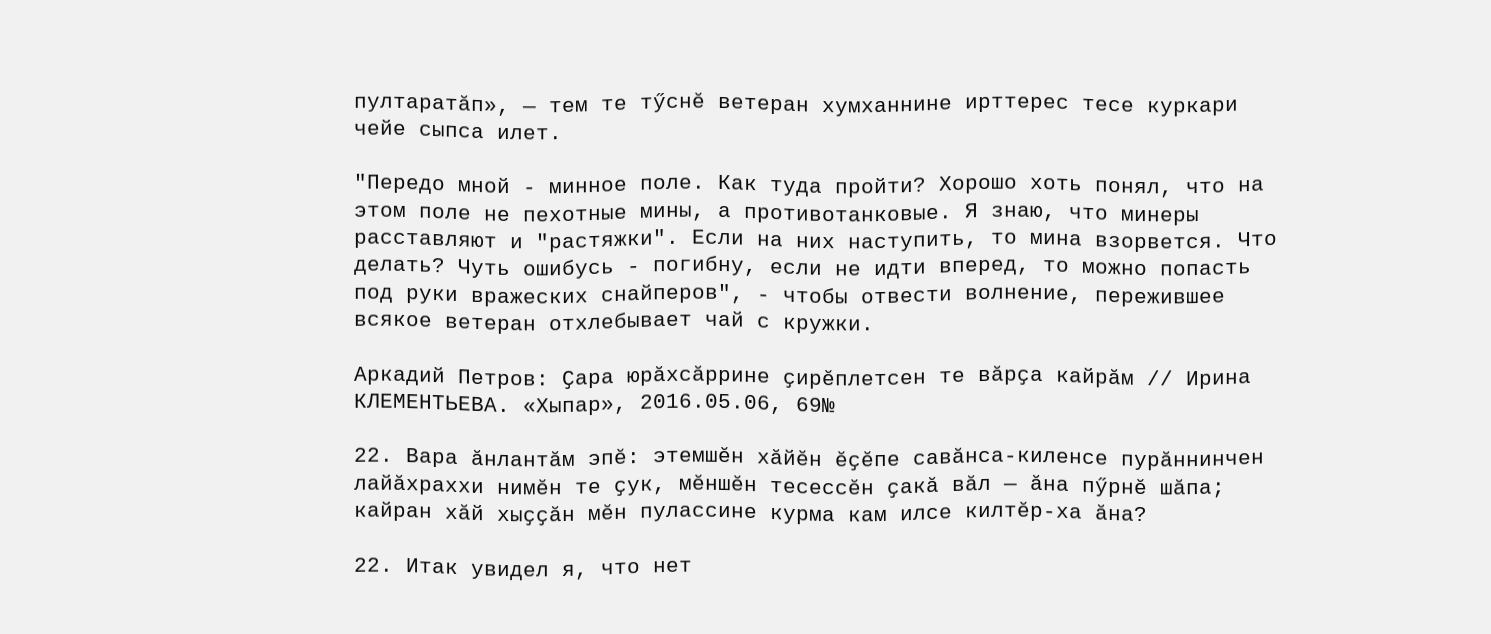пултаратӑп», — тем те тӳснӗ ветеран хумханнине ирттерес тесе куркари чейе сыпса илет.

"Передо мной - минное поле. Как туда пройти? Хорошо хоть понял, что на этом поле не пехотные мины, а противотанковые. Я знаю, что минеры расставляют и "растяжки". Если на них наступить, то мина взорвется. Что делать? Чуть ошибусь - погибну, если не идти вперед, то можно попасть под руки вражеских снайперов", - чтобы отвести волнение, пережившее всякое ветеран отхлебывает чай с кружки.

Аркадий Петров: Ҫара юрӑхсӑррине ҫирӗплетсен те вӑрҫа кайрӑм // Ирина КЛЕМЕНТЬЕВА. «Хыпар», 2016.05.06, 69№

22. Вара ӑнлантӑм эпӗ: этемшӗн хӑйӗн ӗҫӗпе савӑнса-киленсе пурӑннинчен лайӑхраххи нимӗн те ҫук, мӗншӗн тесессӗн ҫакӑ вӑл — ӑна пӳрнӗ шӑпа; кайран хӑй хыҫҫӑн мӗн пулассине курма кам илсе килтӗр-ха ӑна?

22. Итак увидел я, что нет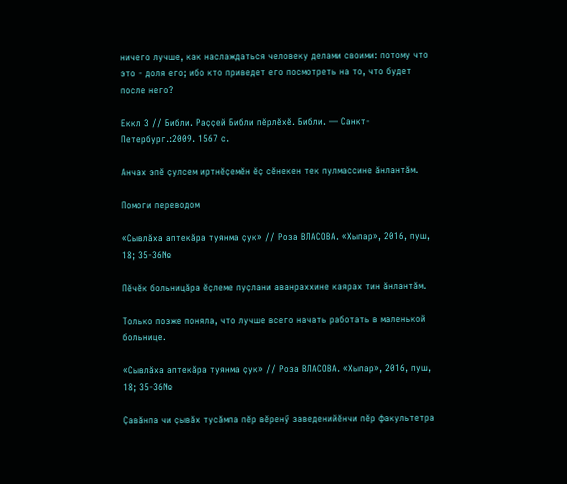ничего лучше, как наслаждаться человеку делами своими: потому что это - доля его; ибо кто приведет его посмотреть на то, что будет после него?

Еккл 3 // Библи. Раҫҫей Библи пӗрлӗхӗ. Библи. — Санкт-Петербург.:2009. 1567 с.

Анчах эпӗ ҫулсем иртнӗҫемӗн ӗҫ сӗнекен тек пулмассине ӑнлантӑм.

Помоги переводом

«Сывлӑха аптекӑра туянма ҫук» // Роза ВЛАСОВА. «Хыпар», 2016, пуш, 18; 35-36№

Пӗчӗк больницӑра ӗҫлеме пуҫлани аванраххине каярах тин ӑнлантӑм.

Только позже поняла, что лучше всего начать работать в маленькой больнице.

«Сывлӑха аптекӑра туянма ҫук» // Роза ВЛАСОВА. «Хыпар», 2016, пуш, 18; 35-36№

Ҫавӑнпа чи ҫывӑх тусӑмпа пӗр вӗренӳ заведенийӗнчи пӗр факультетра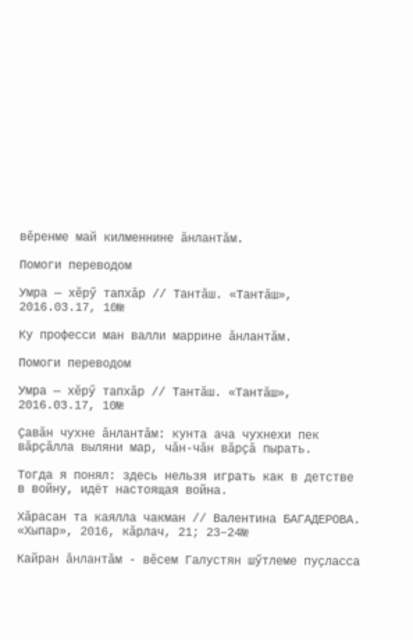вӗренме май килменнине ӑнлантӑм.

Помоги переводом

Умра — хӗрӳ тапхӑр // Тантӑш. «Тантӑш», 2016.03.17, 10№

Ку професси ман валли маррине ӑнлантӑм.

Помоги переводом

Умра — хӗрӳ тапхӑр // Тантӑш. «Тантӑш», 2016.03.17, 10№

Ҫавӑн чухне ӑнлантӑм: кунта ача чухнехи пек вӑрҫӑлла выляни мар, чӑн-чӑн вӑрҫӑ пырать.

Тогда я понял: здесь нельзя играть как в детстве в войну, идёт настоящая война.

Хӑрасан та каялла чакман // Валентина БАГАДЕРОВА. «Хыпар», 2016, кӑрлач, 21; 23–24№

Кайран ӑнлантӑм - вӗсем Галустян шӳтлеме пуҫласса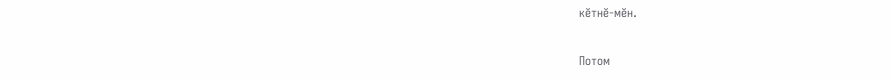кӗтнӗ-мӗн.

Потом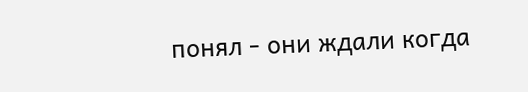понял - они ждали когда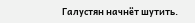Галустян начнёт шутить.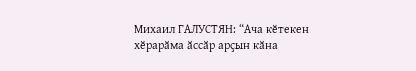Михаил ГАЛУСТЯН: “Ача кӗтекен хӗрарӑма ӑссӑр арҫын кӑна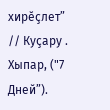хирӗҫлет” // Куҫару . Хыпар, ("7 Дней”).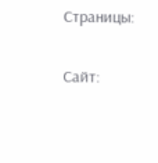Страницы:

Сайт: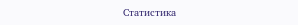Статистика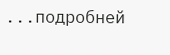...подробней